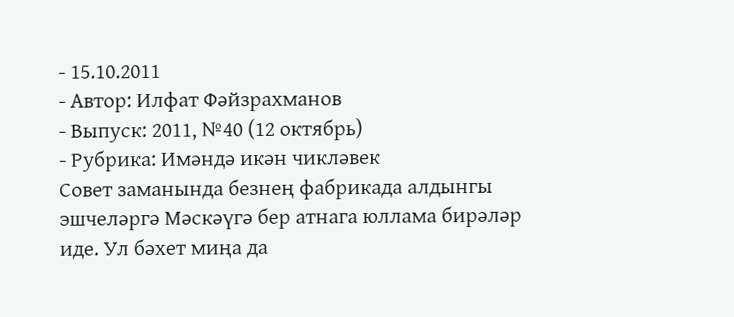- 15.10.2011
- Автор: Илфат Фәйзрахманов
- Выпуск: 2011, №40 (12 октябрь)
- Рубрика: Имәндә икән чикләвек
Совет заманында безнең фабрикада алдынгы эшчеләргә Мәскәүгә бер атнага юллама бирәләр иде. Ул бәхет миңа да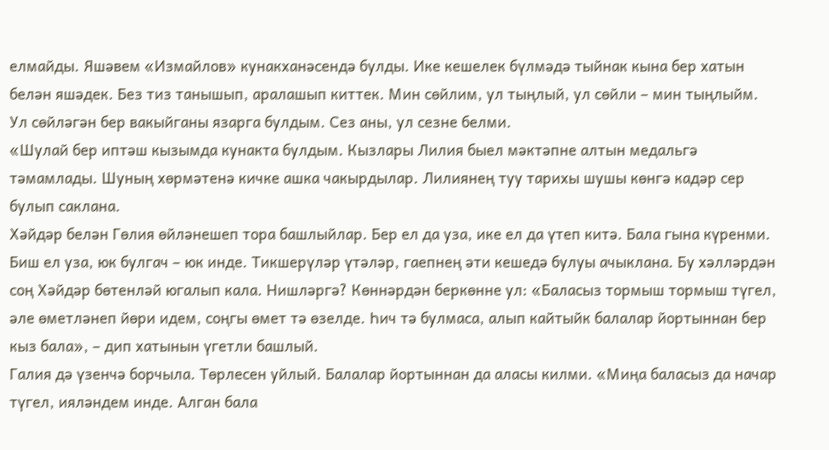елмайды. Яшәвем «Измайлов» кунакханәсендә булды. Ике кешелек бүлмәдә тыйнак кына бер хатын белән яшәдек. Без тиз танышып, аралашып киттек. Мин сөйлим, ул тыңлый, ул сөйли – мин тыңлыйм. Ул сөйләгән бер вакыйганы язарга булдым. Сез аны, ул сезне белми.
«Шулай бер иптәш кызымда кунакта булдым. Кызлары Лилия быел мәктәпне алтын медальгә тәмамлады. Шуның хөрмәтенә кичке ашка чакырдылар. Лилиянең туу тарихы шушы көнгә кадәр сер булып саклана.
Хәйдәр белән Гөлия өйләнешеп тора башлыйлар. Бер ел да уза, ике ел да үтеп китә. Бала гына күренми. Биш ел уза, юк булгач – юк инде. Тикшерүләр үтәләр, гаепнең әти кешедә булуы ачыклана. Бу хәлләрдән соң Хәйдәр бөтенләй югалып кала. Нишләргә? Көннәрдән беркөнне ул: «Баласыз тормыш тормыш түгел, әле өметләнеп йөри идем, соңгы өмет тә өзелде. Һич тә булмаса, алып кайтыйк балалар йортыннан бер кыз бала», – дип хатынын үгетли башлый.
Галия дә үзенчә борчыла. Төрлесен уйлый. Балалар йортыннан да аласы килми. «Миңа баласыз да начар түгел, ияләндем инде. Алган бала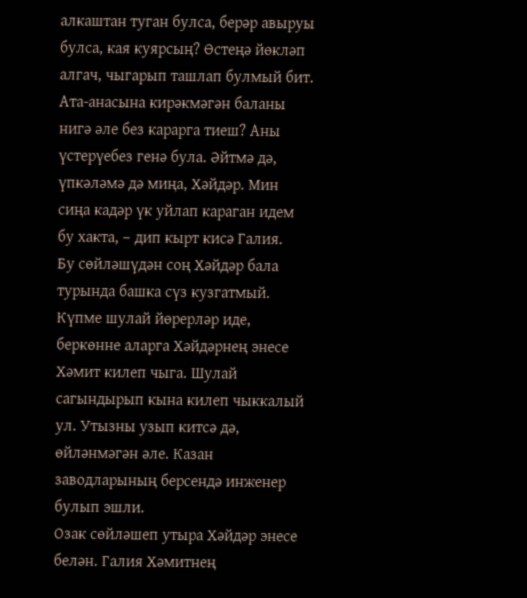алкаштан туган булса, берәр авыруы булса, кая куярсың? Өстеңә йөкләп алгач, чыгарып ташлап булмый бит. Ата-анасына кирәкмәгән баланы нигә әле без карарга тиеш? Аны үстерүебез генә була. Әйтмә дә, үпкәләмә дә миңа, Хәйдәр. Мин сиңа кадәр үк уйлап караган идем бу хакта, – дип кырт кисә Галия.
Бу сөйләшүдән соң Хәйдәр бала турында башка сүз кузгатмый. Күпме шулай йөрерләр иде, беркөнне аларга Хәйдәрнең энесе Хәмит килеп чыга. Шулай сагындырып кына килеп чыккалый ул. Утызны узып китсә дә, өйләнмәгән әле. Казан заводларының берсендә инженер булып эшли.
Озак сөйләшеп утыра Хәйдәр энесе белән. Галия Хәмитнең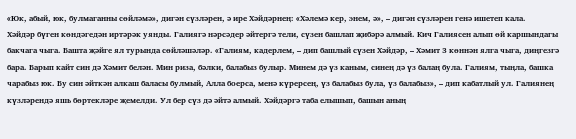«Юк, абый, юк, булмаганны сөйләмә», дигән сүзләрен, ә ире Хәйдәрнең: «Хәлемә кер, энем, ә», – дигән сүзләрен генә ишетеп кала.
Хәйдәр бүген көндәгедән иртәрәк уянды. Галиягә нәрсәдер әйтергә тели, сүзен башлап җибәрә алмый. Кич Галиясен алып өй каршындагы бакчага чыга. Башта җәйге ял турында сөйләшәләр. «Галиям, кадерлем, – дип башлый сүзен Хәйдәр, – Хәмит 3 көннән ялга чыга, диңгезгә бара. Барып кайт син дә Хәмит белән. Мин риза, бәлки, балабыз булыр. Минем дә үз каным, синең дә үз балаң була. Галиям, тыңла, башка чарабыз юк. Бу син әйткән алкаш баласы булмый, Алла боерса, менә күрерсең, үз балабыз була, үз балабыз», – дип кабатлый ул. Галиянең күзләрендә яшь бөртекләре җемелди. Ул бер сүз дә әйтә алмый. Хәйдәргә таба елышып, башын аның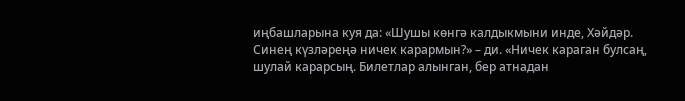иңбашларына куя да: «Шушы көнгә калдыкмыни инде, Хәйдәр. Синең күзләреңә ничек карармын?» – ди. «Ничек караган булсаң, шулай карарсың. Билетлар алынган, бер атнадан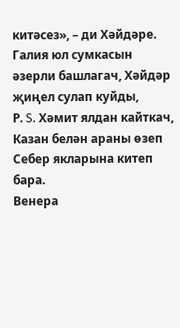китәсез», – ди Хәйдәре.
Галия юл сумкасын әзерли башлагач, Хәйдәр җиңел сулап куйды,
Р. S. Хәмит ялдан кайткач, Казан белән араны өзеп Себер якларына китеп бара.
Венера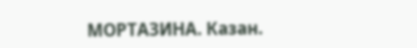МОРТАЗИНА. Казан.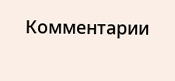Комментарии